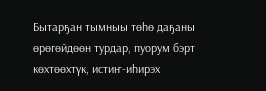Бытарҕан тымныы төһө даҕаны өрөгөйдөөн турдар, пуорум бэрт көхтөөхтүк, истиҥ-иһирэх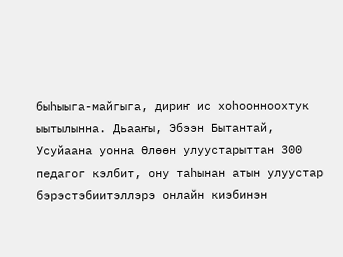быһыыга-майгыга, дириҥ ис хоһоонноохтук ыытылынна. Дьааҥы, Эбээн Бытантай, Усуйаана уонна Өлөөн улуустарыттан 300 педагог кэлбит, ону таһынан атын улуустар бэрэстэбиитэллэрэ онлайн киэбинэн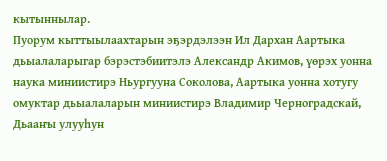кытыннылар.
Пуорум кыттыылаахтарын эҕэрдэлээн Ил Дархан Аартыка дьыалаларыгар бэрэстэбиитэлэ Александр Акимов, үөрэх уонна наука миниистирэ Ньургууна Соколова, Аартыка уонна хотугу омуктар дьыалаларын миниистирэ Владимир Черноградскай, Дьааҥы улууһун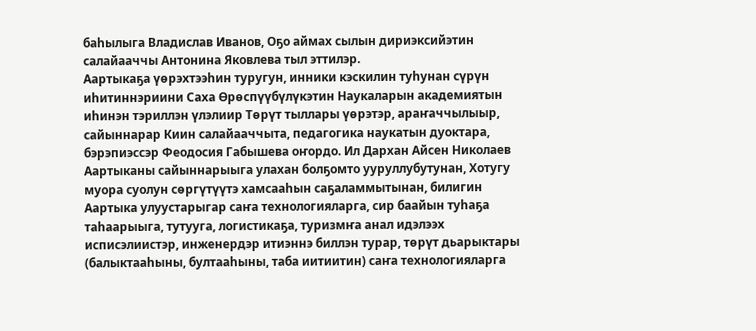баһылыга Владислав Иванов, Оҕо аймах сылын дириэксийэтин салайааччы Антонина Яковлева тыл эттилэр.
Аартыкаҕа үөрэхтээһин туругун, инники кэскилин туһунан сүрүн иһитиннэриини Саха Өрөспүүбүлүкэтин Наукаларын академиятын иһинэн тэриллэн үлэлиир Төрүт тыллары үөрэтэр, араҥаччылыыр, сайыннарар Киин салайааччыта, педагогика наукатын дуоктара, бэрэпиэссэр Феодосия Габышева оҥордо. Ил Дархан Айсен Николаев Аартыканы сайыннарыыга улахан болҕомто ууруллубутунан, Хотугу муора суолун сөргүтүүтэ хамсааһын саҕаламмытынан, билигин Аартыка улуустарыгар саҥа технологияларга, сир баайын туһаҕа таһаарыыга, тутууга, логистикаҕа, туризмҥа анал идэлээх исписэлиистэр, инженердэр итиэннэ биллэн турар, төрүт дьарыктары (балыктааһыны, бултааһыны, таба иитиитин) саҥа технологияларга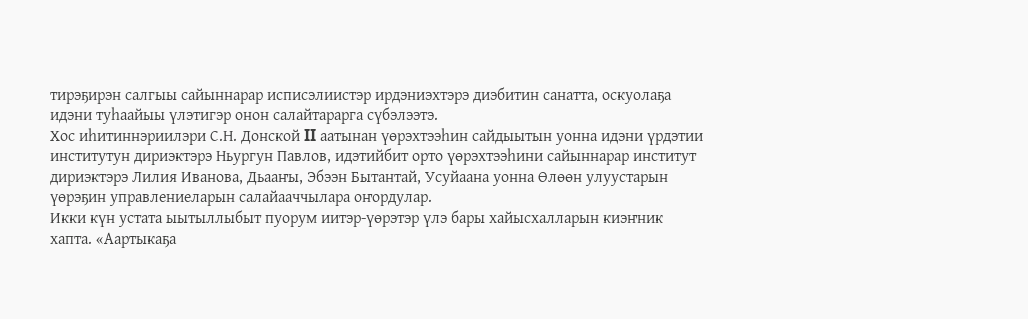тирэҕирэн салгыы сайыннарар исписэлиистэр ирдэниэхтэрэ диэбитин санатта, оскуолаҕа идэни туһаайыы үлэтигэр онон салайтарарга сүбэлээтэ.
Хос иһитиннэриилэри С.Н. Донской II аатынан үөрэхтээһин сайдыытын уонна идэни үрдэтии институтун дириэктэрэ Ньургун Павлов, идэтийбит орто үөрэхтээһини сайыннарар институт дириэктэрэ Лилия Иванова, Дьааҥы, Эбээн Бытантай, Усуйаана уонна Өлөөн улуустарын үөрэҕин управлениеларын салайааччылара оҥордулар.
Икки күн устата ыытыллыбыт пуорум иитэр-үөрэтэр үлэ бары хайысхалларын киэҥник хапта. «Аартыкаҕа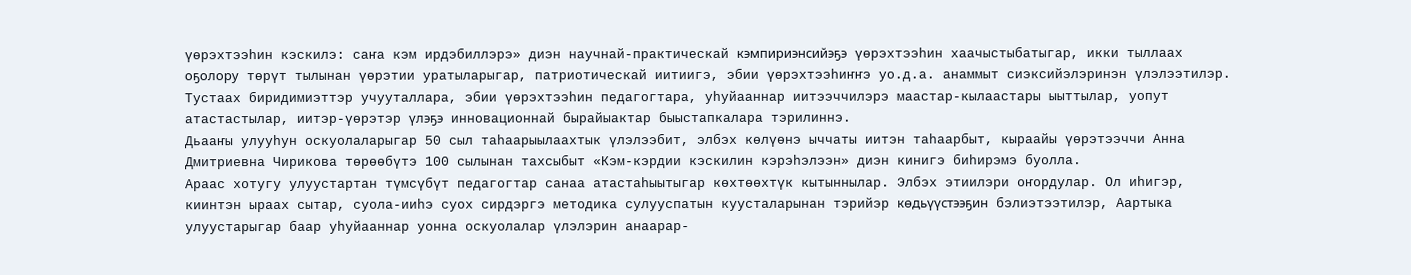үөрэхтээһин кэскилэ: саҥа кэм ирдэбиллэрэ» диэн научнай-практическай кэмпириэнсийэҕэ үөрэхтээһин хаачыстыбатыгар, икки тыллаах оҕолору төрүт тылынан үөрэтии уратыларыгар, патриотическай иитиигэ, эбии үөрэхтээһиҥҥэ уо.д.а. анаммыт сиэксийэлэринэн үлэлээтилэр. Тустаах биридимиэттэр учууталлара, эбии үөрэхтээһин педагогтара, уһуйааннар иитээччилэрэ маастар-кылаастары ыыттылар, уопут атастастылар, иитэр-үөрэтэр үлэҕэ инновационнай бырайыактар быыстапкалара тэрилиннэ.
Дьааҥы улууһун оскуолаларыгар 50 сыл таһаарыылаахтык үлэлээбит, элбэх көлүөнэ ыччаты иитэн таһаарбыт, кыраайы үөрэтээччи Анна Дмитриевна Чирикова төрөөбүтэ 100 сылынан тахсыбыт «Кэм-кэрдии кэскилин кэрэһэлээн» диэн кинигэ биһирэмэ буолла.
Араас хотугу улуустартан түмсүбүт педагогтар санаа атастаһыытыгар көхтөөхтүк кытыннылар. Элбэх этиилэри оҥордулар. Ол иһигэр, киинтэн ыраах сытар, суола-ииһэ суох сирдэргэ методика сулууспатын куусталарынан тэрийэр көдьүүстээҕин бэлиэтээтилэр, Аартыка улуустарыгар баар уһуйааннар уонна оскуолалар үлэлэрин анаарар-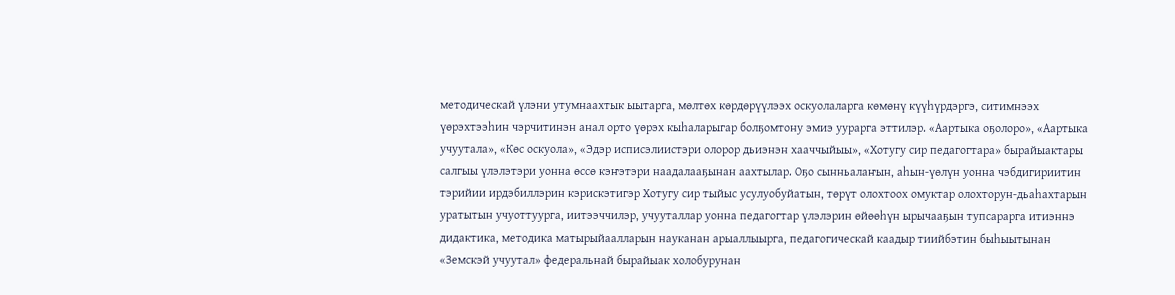методическай үлэни утумнаахтык ыытарга, мөлтөх көрдөрүүлээх оскуолаларга көмөнү күүһүрдэргэ, ситимнээх үөрэхтээһин чэрчитинэн анал орто үөрэх кыһаларыгар болҕомтону эмиэ уурарга эттилэр. «Аартыка оҕолоро», «Аартыка учуутала», «Көс оскуола», «Эдэр исписэлиистэри олорор дьиэнэн хааччыйыы», «Хотугу сир педагогтара» бырайыактары салгыы үлэлэтэри уонна өссө кэҥэтэри наадалааҕынан аахтылар. Оҕо сынньалаҥын, аһын-үөлүн уонна чэбдигириитин тэрийии ирдэбиллэрин кэрискэтигэр Хотугу сир тыйыс усулуобуйатын, төрүт олохтоох омуктар олохторун-дьаһахтарын уратытын учуоттуурга, иитээччилэр, учууталлар уонна педагогтар үлэлэрин өйөөһүн ырычааҕын тупсарарга итиэннэ дидактика, методика матырыйаалларын науканан арыаллыырга, педагогическай каадыр тиийбэтин быһыытынан «Земскэй учуутал» федеральнай бырайыак холобурунан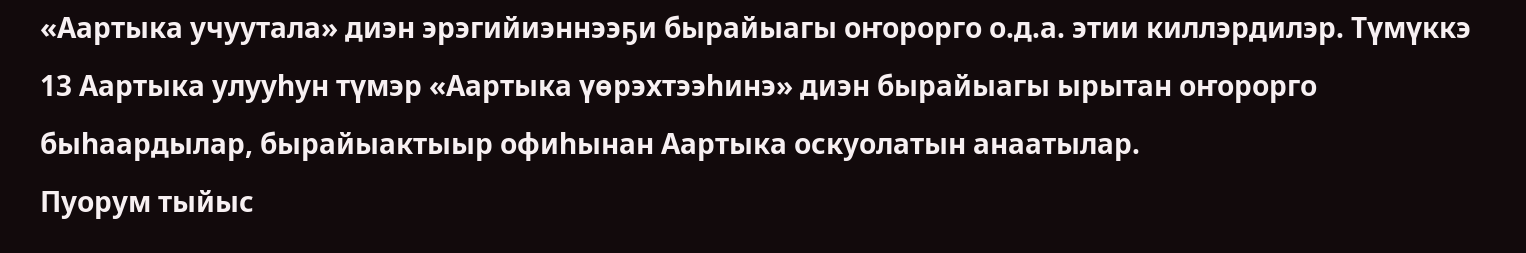«Аартыка учуутала» диэн эрэгийиэннээҕи бырайыагы оҥорорго о.д.а. этии киллэрдилэр. Түмүккэ 13 Аартыка улууһун түмэр «Аартыка үөрэхтээһинэ» диэн бырайыагы ырытан оҥорорго быһаардылар, бырайыактыыр офиһынан Аартыка оскуолатын анаатылар.
Пуорум тыйыс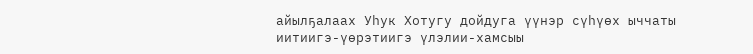айылҕалаах Уһук Хотугу дойдуга үүнэр сүһүөх ыччаты иитиигэ-үөрэтиигэ үлэлии-хамсыы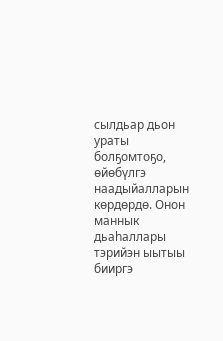сылдьар дьон ураты болҕомтоҕо, өйөбүлгэ наадыйалларын көрдөрдө. Онон маннык дьаһаллары тэрийэн ыытыы бииргэ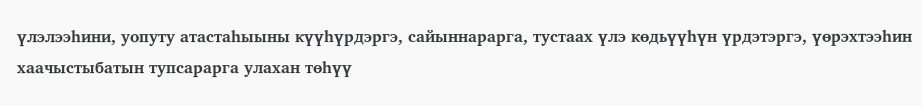үлэлээһини, уопуту атастаһыыны күүһүрдэргэ, сайыннарарга, тустаах үлэ көдьүүһүн үрдэтэргэ, үөрэхтээһин хаачыстыбатын тупсарарга улахан төһүү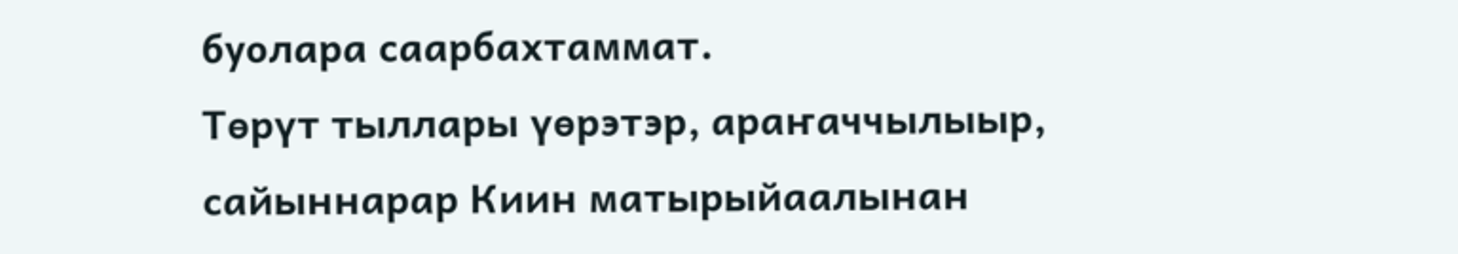буолара саарбахтаммат.
Төрүт тыллары үөрэтэр, араҥаччылыыр, сайыннарар Киин матырыйаалынан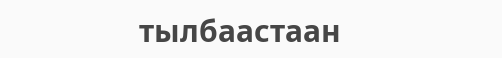тылбаастаан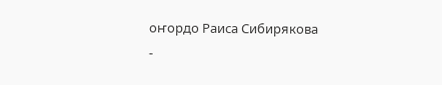оҥордо Раиса Сибирякова
-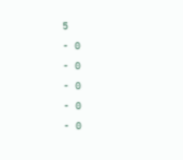5
- 0
- 0
- 0
- 0
- 0